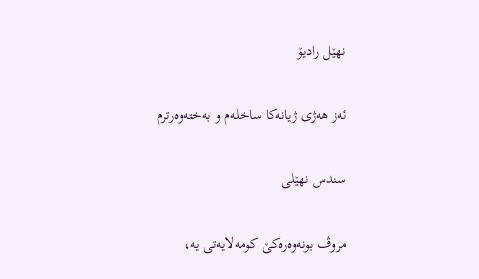نهێل رادیۆ

ئەز ھەژی ژیانەکا ساخلەم و بەختەوەرترم

سندس نهێلی

مروڤ بونەوەرەکێ کومەلایەتی یە،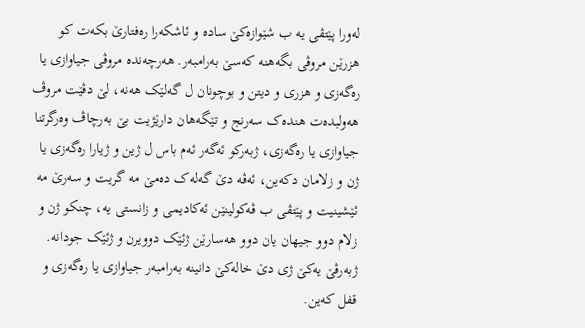لەورا پێتڤی یە ب شێوازەکێ سادە و ئاشکەرا رەفتارێ بکەت کو ھزرێن مروڤی بگەھنە کەسێ بەرامبەر. ھەرچەندە مروڤی جیاوازی یا رەگەزی و ھزری و دیتن و بوچونان ل گەلێک ھەنە، لێ دڤێت مروڤ ھەولبدەت ھندەک سەرنج و تێگەھان دارێژیت بێ بەرچاڤ وەرگرتنا جیاوازی یا رەگەزی، ژبەرکو ئەگەر ئەم باس ل ژین و ژیارا رەگەزی یا ژن و زلامان دکەین، ئەڤە دێ گەلەک دەمێ مە گریت و سەرێ مە ئێشینیت و پێتڤی ب ڤەکولینێن ئەکادیمی و زانستی یە، چنکو ژن و زلام دوو جیھان یان دوو ھەسارێن ژئێک دوویرن و ژئێک جودانە. ژبەرڤێ یەکێ ژی دێ خالەکێ دانینە بەرامبەر جیاوازی یا رەگەزی و قفل کەین.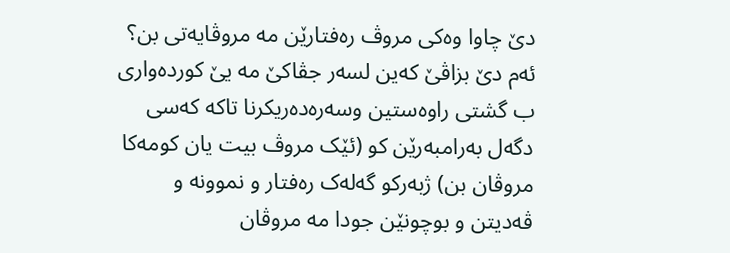دێ چاوا وەکی مروڤ رەفتارێن مە مروڤایەتی بن؟ ئەم دێ بزاڤێ کەین لسەر جڤاکێ مە یێ کوردەواری ب گشتی راوەستین وسەرەدەریکرنا تاکە کەسی دگەل بەرامبەرێن کو (ئێک مروڤ بیت یان کومەکا مروڤان بن) ژبەرکو گەلەک رەفتار و نموونە و ڤەدیتن و بوچونێن جودا مە مروڤان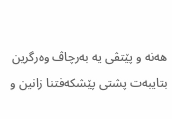ھەنە و پێتڤی یە بەرچاڤ وەرگرین بتایبەت پشتی پێشکەفتنا زانین و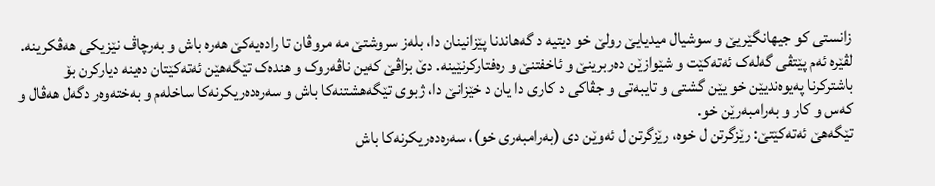زانستی کو جیھانگێریێ و سوشیال میدیایێ رولێ خو دیتیە د گەھاندنا پێزانینان دا، بلەز سروشتێ مە مروڤان تا رادەیەکێ ھەرە باش و بەرچاڤ نێزیکی ھەڤکرینە. لڤێرە ئەم پێتڤی گەلەک ئەتەکێت و شێوازێن دەربرینێ و ئاخفتنێ و رەفتارکرنێینە. دێ بزاڤێ کەین ناڤەروک و ھندەک تێگەھێن ئەتەکێتان دەینە دیارکرن بۆ باشترکرنا پەیوەندیێن خو یێن گشتی و تایبەتی و جڤاکی د کاری دا یان د خێزانێ دا، ژبوی تێگەھشتنەکا باش و سەرەدەریکرنەکا ساخلەم و بەختەوەر دگەل ھەڤال و کەس و کار و بەرامبەرێن خو.
تێگەھێ ئەتەکێتێ: رێزگرتن ل خوە، رێزگرتن ل ئەوێن دی (بەرامبەری خو)، سەرەدەریکرنەکا باش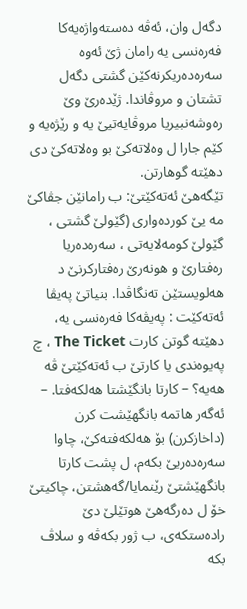دگەل وان، ئەڤە دەستەواژەیەکا فەرەنسی یە رامان ژێ ئەوە سەرەدەریکرنەکێن گشتی دگەل تشتان و مروڤاندا. ژێدەرێ وێ رەوشەنبیریا مروڤایەتیێ یە و رێژەیە و کێم جارا ل وەلاتەکێ بو وەلاتەکێ دی دھێتە گوھارتن.
تێگەھێ ئەتەکێتێ: ب رامانێن جڤاکێ مە یێ کوردەواری (گێولێ گشتی ، گێولێ کومەلایەتی ، سەرەدەریا رەفتارێ و ھونەرێ رەفتارکرنێ د ھەلویستێن تەنگاڤدا. بنیاتێ پەیڤا ئەتەکێت : پەیڤەکا فەرەنسی یە، دھێتە گوتن کارت The Ticket ، چ پەیوەندی یا کارتێ ب ئەتەکێتێ ڤە ھەیە؟ – کارتا بانگێشتا ھەلکەفتا. – ئەگەر ھاتمە بانگھێشت کرن (داخازکرن) بۆ ھەلکەفتەکێ، چاوا سەرەدەریێ بکەم، ل پشت کارتا بانگھێشتێ رێنمایا/گەھشتن، چاکیتێ خۆ ل دەرگەھێ ھوتێلێ دێ رادەستکەی، ب ژور بکەڤە و سلاڤ بکە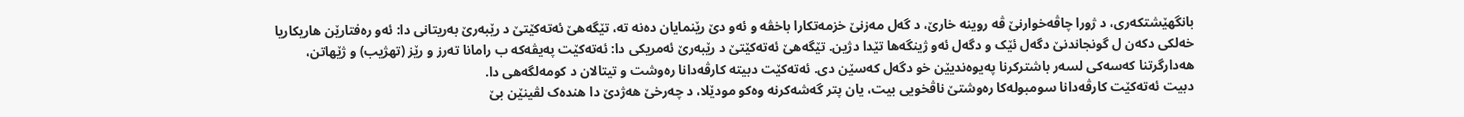بانگھێشتکەری، د ژورا چاڤەخوارنێ ڤە روینە خارێ، د گەل مەزنێ خزمەتکارا باخڤە و ئەو دێ رێنمایان دەنە تە، تێگەھێ ئەتەکێتێ د رێبەرێ بەریتانی دا: ئەو رەفتارێن ھاریکاریا خەلکی دکەن ل گونجاندنێ دگەل ئێک و دگەل ئەو ژینگەھا تێدا دژین. تێگەھێ ئەتەکێتێ د رێبەرێ ئەمریکی دا: ئەتەکێت پەیڤەکە ب رامانا تەرز و رێز (تھژیب) و ژێھاتن، ھەدارگرتنا کەسەکی لسەر باشترکرنا پەیوەندیێن خو دگەل کەسێن دی. ئەتەکێت دبیتە کارڤەدانا رەوشت و تیتالان د کومەلگەھی دا.
دبیت ئەتەکێت کارڤەدانا سومبولەکا رەوشتێ ناڤخویی بیت، یان پتر گەشەکرنە وەکو مودێلا، د چەرخێ ھەژدێ دا ھندەک لڤینێن بێ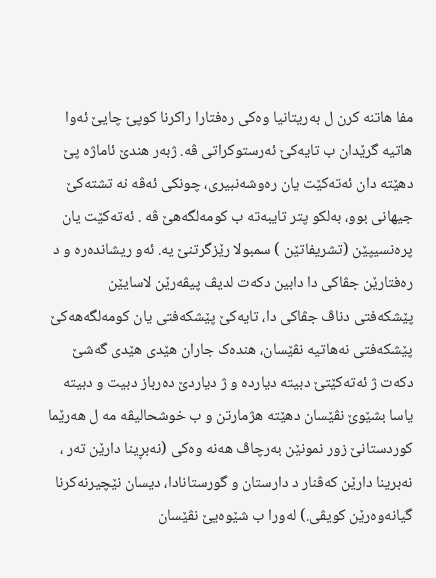مفا ھاتنە کرن ل بەریتانیا وەکی رەفتارا راکرنا کوپێ چایێ ئەوا ھاتیە گرێدان ب تایەکێ ئەرستوکراتی ڤە. ژبەر ھندێ ئاماژە پێ دھێتە دان ئەتەکێت یان رەوشەنبیری، چونکی ئەڤە نە تشتەکێ جیھانی بوو، بەلکو پتر تایبەتە ب کومەلگەھێ ڤە . ئەتەکێت یان پرەنسیپێن (تشریفاتێن ) سمبولا رێزگرتنێ یە. ئەو ریشاندەرە و د رەفتارێن جڤاکی دا دابین دکەت لدیڤ پیڤەرێن لاسایێن پێشکەفتی دناڤ جڤاکی دا، تایەکێ پێشکەفتی یان کومەلگەھەکێ پێشکەفتی نەھاتیە نڤێسان، ھندەک جاران ھێدی ھێدی گەشێ دکەت ژ ئەتەکێتێ دبیتە دیاردە و ژ دیاردێ دەرباز دبیت و دبیتە یاسا بشێوێ نڤێسان دھێتە ھژمارتن و ب خوشحالیڤە مە ل ھەرێما کوردستانێ زور نمونێن بەرچاڤ ھەنە وەکی (نەبڕینا دارێن تەر ، نەبرینا دارێن کەڤنار د دارستان و گورستانادا، دیسان نێچیرنەکرنا گیانەوەرێن کویڤی.) لەورا ب شێوەیێ نڤێسان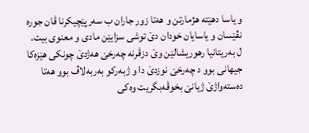و یاسا دھێتە ھژمارتن و ھەتا زور جاران ب سەرپێچیکرنا ڤان جورە نڤێسان و یاسایان خودان دێ توشی سزایێن مادی و معنوی بیت.
ل بەریتانیا رھوریشالێن وێ دزڤرنە چەرخێ ھەژدێ چونکی ھێزەکا جیھانی بوو د چەرخێ نوزدێ دا و ژبەرکو بەربەلاڤ بوو ھەتا دەستەواژێ ژیانێ بخوڤەبگریت وەکی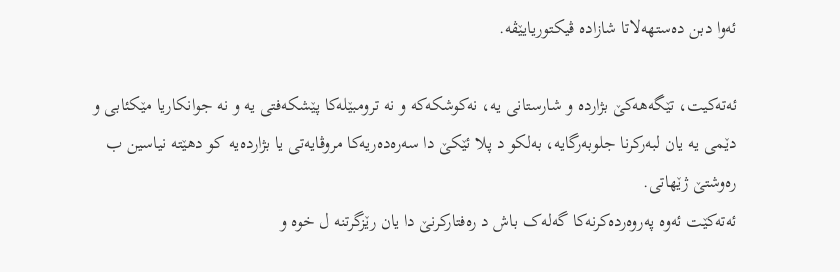ئەوا دبن دەستھەلاتا شازادە ڤیکتوریایێڤە.

ئەتەکیت، تێگەھەکێ بژاردە و شارستانی یە، نەکوشکەکە و نە ترومبێلەکا پێشکەفتی یە و نە جوانکاریا مێکئابی و دێمی یە یان لبەرکرنا جلوبەرگایە، بەلکو د پلا ئێکێ دا سەرەدەریەکا مروڤایەتی یا بژاردەیە کو دھێتە نیاسین ب رەوشتێ ژێھاتی.
ئەتەکێت ئەوە پەروەردەکرنەکا گەلەک باش د رەفتارکرنێ دا یان رێزگرتنە ل خوە و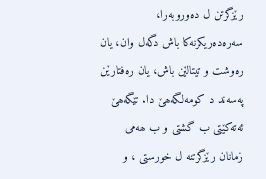رێزگرتن ل دەوروبەرا، سەرەدەریکرنەکا باش دگەل وان، یان رەوشت و تیتالێن باش، یان رەفتارێن پەسەند د کومەلگەھێ دا. تێگەھێ ئەتەکێتی ب گشتی و ب ھەمی زمانان رێزگرتنە ل خورستی ، و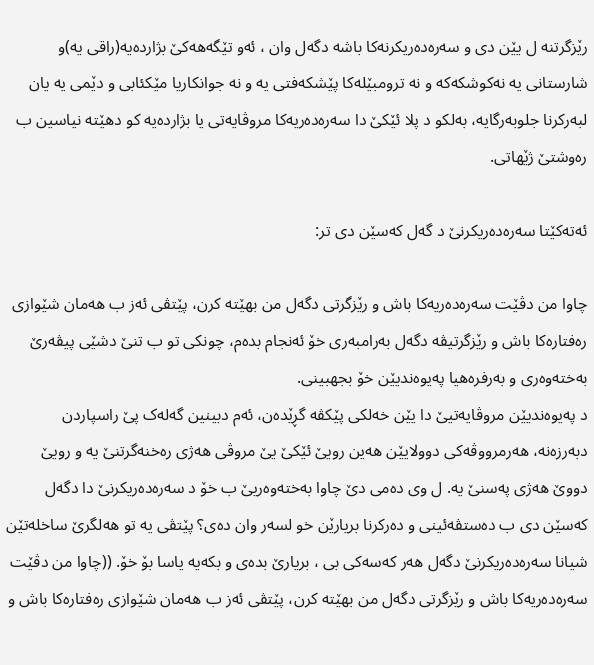رێزگرتنە ل یێن دی و سەرەدەریکرنەکا باشە دگەل وان ، ئەو تێگەھەکێ بژاردەیە(راقی یە)و شارستانی یە نەکوشکەکە و نە ترومبێلەکا پێشکەفتی یە و نە جوانکاریا مێکئابی و دێمی یە یان لبەرکرنا جلوبەرگایە، بەلکو د پلا ئێکێ دا سەرەدەریەکا مروڤایەتی یا بژاردەیە کو دھێتە نیاسین ب رەوشتێ ژێھاتی.

ئەتەکێتا سەرەدەریکرنێ د گەل کەسێن دی تر:

چاوا من دڤێت سەرەدەریەکا باش و رێزگرتی دگەل من بھێتە کرن، پێتڤی ئەز ب ھەمان شێوازی رەفتارەکا باش و رێزگرتیڤە دگەل بەرامبەری خۆ ئەنجام بدەم، چونکی تو ب تنێ دشێی پیڤەرێ بەختەوەری و بەرفرەھیا پەیوەندیێن خۆ بجھبینی.
د پەیوەندیێن مروڤایەتیێ دا یێن خەلکی پێکڤە گڕێدەن، ئەم دبینین گەلەک پێ راسپاردن دبەرزەنە، ھەرمرووڤەکی دوولایێن ھەین رویێ ئێکێ یێ مروڤی ھەژی رەخنەگرتنێ یە و رویێ دووێ ھەژی پەسنێ یە. ل وی دەمی دێ چاوا بەختەوەریێ ب خۆ د سەرەدەریکرنێ دا دگەل کەسێن دی ب دەستڤەئینی و دەرکرنا بریارێن خو لسەر وان دەی؟ پێتڤی یە تو ھەلگرێ ساخلەتێن شیانا سەرەدەریکرنێ دگەل ھەر کەسەکی بی ، بریارێ بدەی و بکەیە یاسا بۆ خۆ. ((چاوا من دڤێت سەرەدەریەکا باش و رێزگرتی دگەل من بھێتە کرن، پێتڤی ئەز ب ھەمان شێوازی رەفتارەکا باش و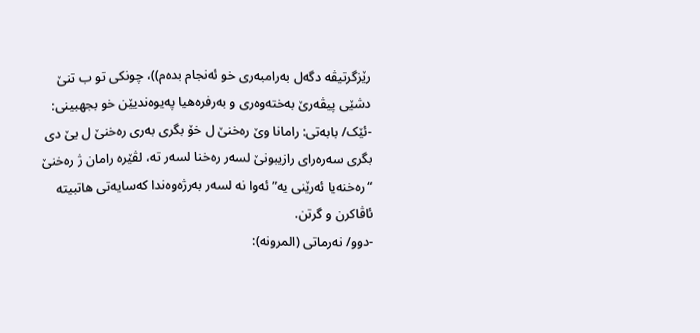رێزگرتیڤە دگەل بەرامبەری خو ئەنجام بدەم))، چونکی تو ب تنێ دشێی پیڤەرێ بەختەوەری و بەرفرەھیا پەیوەندیێن خو بجھبینی:
-ئێک/ بابەتی: رامانا وێ رەخنێ ل خۆ بگری بەری رەخنێ ل یێ دی بگری سەرەرای رازیبونێ لسەر رەخنا لسەر تە، لڤێرە رامان ژ رەخنێ “رەخنەیا ئەرێنی یە” ئەوا نە لسەر بەرژەوەندا کەسایەتی ھاتبیتە ئاڤاکرن و گرتن.
-دوو/ نەرماتی (المرونە):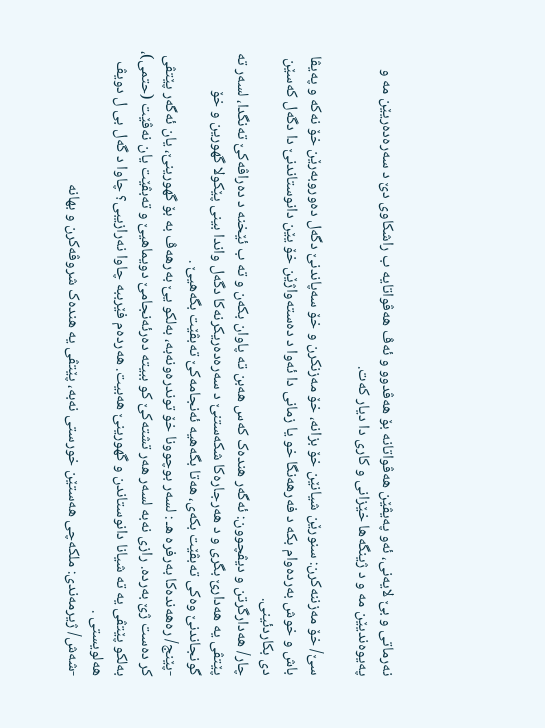نەرماتی و بێ لایەنی، ئەو پەیڤێن ھەڤواتانە بۆ ھەڤدوو و ئەڤ ھەڤواتایە ب راشکاوی دێ د سەرەدەریێن مە و پەیوەندیێن مە و د ژینگەھا خێزانی و کاری دا دیار کەت.

سێ/ خۆ مەزننەکرن: سنورێن شیانێن خۆ بزانە، خۆ مەزنکرن و خۆ سەپاندنێ دگەل دەوروبەرێن خۆ نەکە و پەیڤا باش و خوش بەردەوام بکە د فەرھەنگا خو یا زمانی دا ئەوا د دەستەواژێن خۆ یێن دانوستاندنێ دا دگەل کەسێن دی بکاردئینی.
چار/ ھەدارگرتن و دیڤچوون: ئەگەر ھندەک کەس ھەبن تە پاوان بکەن و تە ب ئێخنە د دەراڤەکێ تەنگدا، لسەر تە پێتڤی یە ھەدارێ بگری و د ھەرجارەکا شکەستنێ د سەرەدەریکرنەکا دگەل واندا بینی پێکولا گھورین و خۆ گونجاندنێ وەکی تەبڤێت بکەی، ھەتا بگەھیە ئەنجامەکێ تەبڤێت بگەھیێ .
-پێنج/ رەھەندەکا بەرفرە ھـ : لسەر بوچوونا خۆ توندرەونەبە، بەلکو یێ بەرھەڤ بە بۆ گھورینێ، یان ئەگەر پێتڤی کر دەست ژێ بەردە. رازی نەبە لسەر ھەر تشتەکێ کو ببیتە دەرئەنجامێ دویماھیێ و تەبڤێت یان نەڤێت (حتمی)، بەلکو پێتڤی یە تە شیانا دانوستاندن و گھورینێ ھەبیت. ھەردەم فێرببە چاوا نەرازیبی؟ چاوا د گەل بی ل دویڤ ھەلویستی .
-شەش/ ژیرمەندی: ملکەچی ھەستێن خورستی نەبە، پێتڤی یە ھندەک شروڤەکرن و بھانە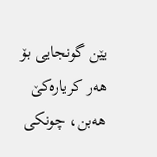یێن گونجایی بۆ ھەر کریارەکێ ھەبن، چونکی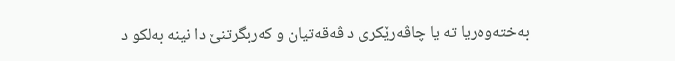بەختەوەریا تە یا چاڤەرێکری د ڤەقەتیان و کەربگرتنێ دا نینە بەلکو د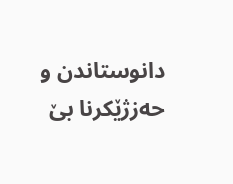دانوستاندن و حەزژێکرنا بێ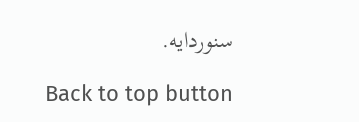سنوردایە.

Back to top button